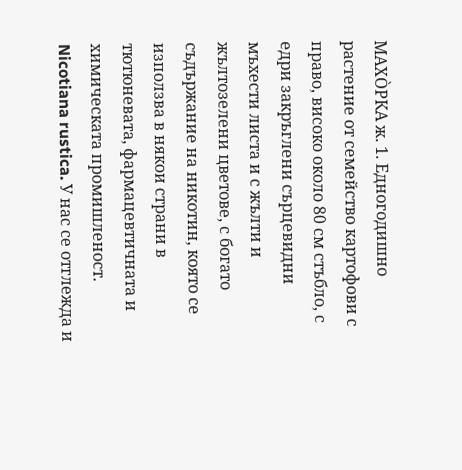МАХО̀РКА ж. 1. Едногодишно растение от семейство картофови с право, високо около 80 см стъбло, с едри закръглени сърцевидни мъхести листа и с жълти и жълтозелени цветове, с богато съдържание на никотин, която се използва в някои страни в тютюневата, фармацевтичната и химическата промишленост. Nicotiana rustica. У нас се отглежда и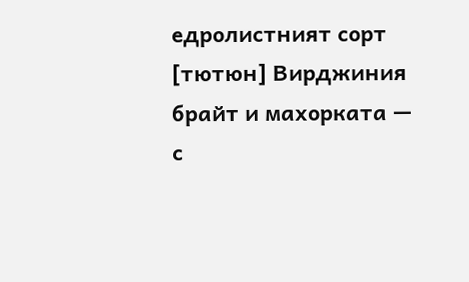едролистният сорт [тютюн] Вирджиния брайт и махорката — с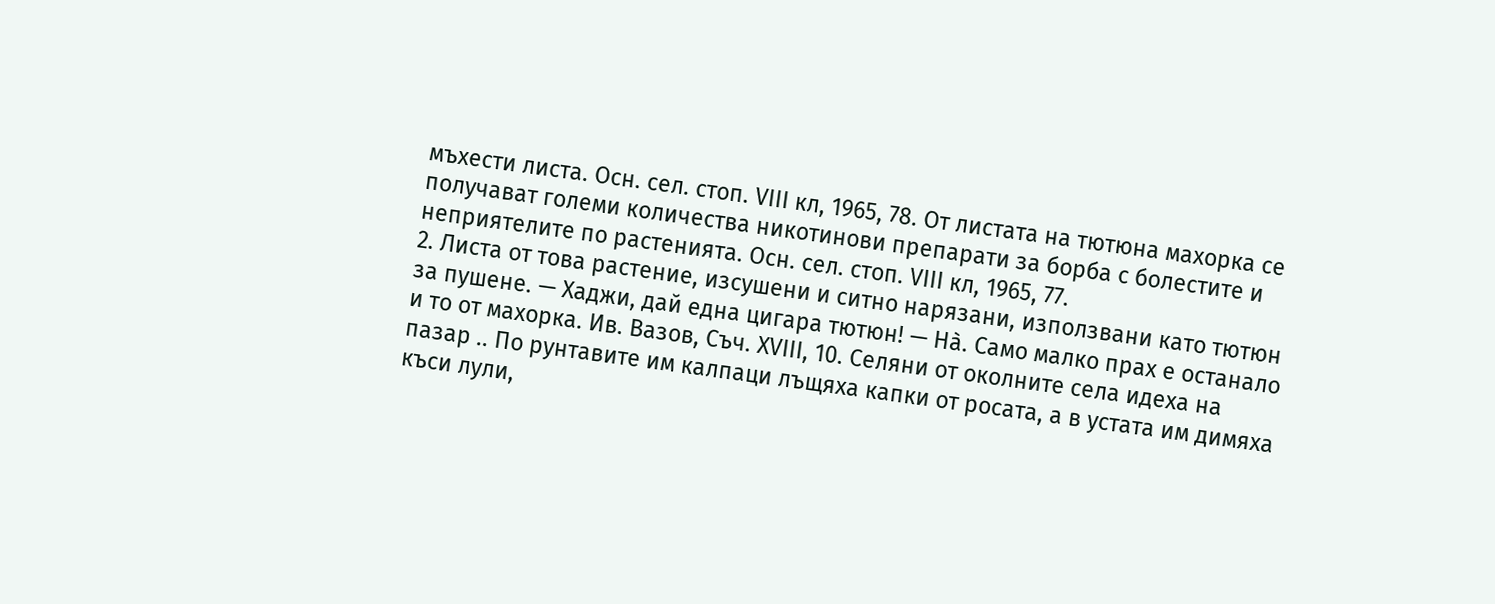мъхести листа. Осн. сел. стоп. VIII кл, 1965, 78. От листата на тютюна махорка се получават големи количества никотинови препарати за борба с болестите и неприятелите по растенията. Осн. сел. стоп. VIII кл, 1965, 77.
2. Листа от това растение, изсушени и ситно нарязани, използвани като тютюн за пушене. — Хаджи, дай една цигара тютюн! — Hа̀. Само малко прах е останало и то от махорка. Ив. Вазов, Съч. ХVIII, 10. Селяни от околните села идеха на пазар .. По рунтавите им калпаци лъщяха капки от росата, а в устата им димяха къси лули,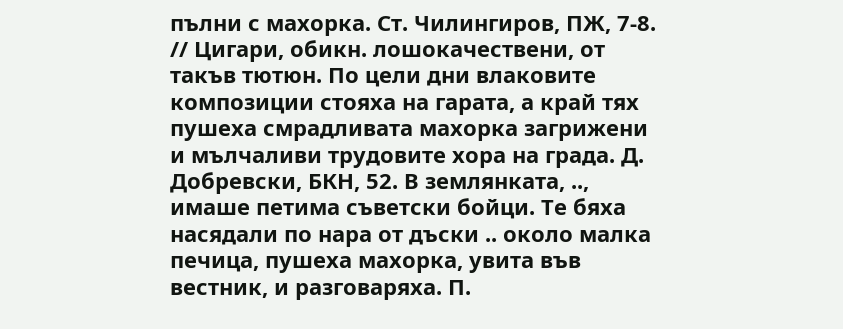пълни с махорка. Ст. Чилингиров, ПЖ, 7-8. // Цигари, обикн. лошокачествени, от такъв тютюн. По цели дни влаковите композиции стояха на гарата, а край тях пушеха смрадливата махорка загрижени и мълчаливи трудовите хора на града. Д. Добревски, БКН, 52. В землянката, .., имаше петима съветски бойци. Те бяха насядали по нара от дъски .. около малка печица, пушеха махорка, увита във вестник, и разговаряха. П.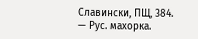Славински, ПЩ, 384.
— Рус. махорка.